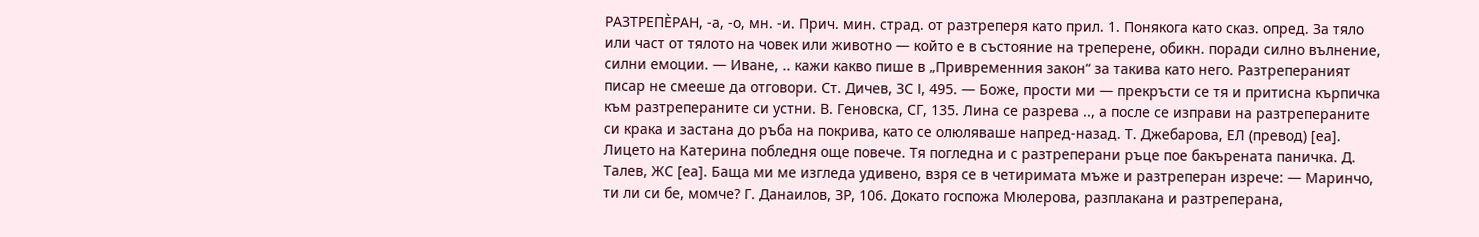РАЗТРЕПЀРАН, -а, -о, мн. -и. Прич. мин. страд. от разтреперя като прил. 1. Понякога като сказ. опред. За тяло или част от тялото на човек или животно — който е в състояние на треперене, обикн. поради силно вълнение, силни емоции. — Иване, .. кажи какво пише в „Привременния закон“ за такива като него. Разтрепераният писар не смееше да отговори. Ст. Дичев, ЗС І, 495. — Боже, прости ми — прекръсти се тя и притисна кърпичка към разтрепераните си устни. В. Геновска, СГ, 135. Лина се разрева .., а после се изправи на разтрепераните си крака и застана до ръба на покрива, като се олюляваше напред-назад. Т. Джебарова, ЕЛ (превод) [еа]. Лицето на Катерина побледня още повече. Тя погледна и с разтреперани ръце пое бакърената паничка. Д. Талев, ЖС [еа]. Баща ми ме изгледа удивено, взря се в четиримата мъже и разтреперан изрече: — Маринчо, ти ли си бе, момче? Г. Данаилов, ЗР, 106. Докато госпожа Мюлерова, разплакана и разтреперана,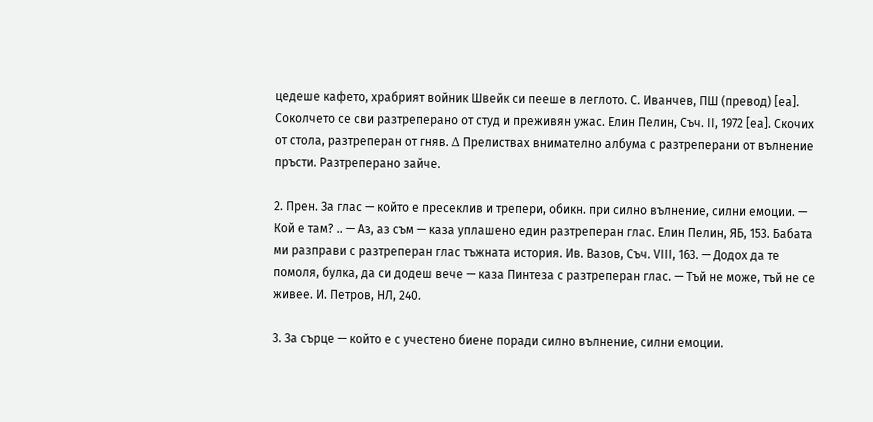цедеше кафето, храбрият войник Швейк си пееше в леглото. С. Иванчев, ПШ (превод) [еа]. Соколчето се сви разтреперано от студ и преживян ужас. Елин Пелин, Съч. ІІ, 1972 [еа]. Скочих от стола, разтреперан от гняв. Δ Прелиствах внимателно албума с разтреперани от вълнение пръсти. Разтреперано зайче.

2. Прен. За глас — който е пресеклив и трепери, обикн. при силно вълнение, силни емоции. — Кой е там? .. — Аз, аз съм — каза уплашено един разтреперан глас. Елин Пелин, ЯБ, 153. Бабата ми разправи с разтреперан глас тъжната история. Ив. Вазов, Съч. VІІІ, 163. — Додох да те помоля, булка, да си додеш вече — каза Пинтеза с разтреперан глас. — Тъй не може, тъй не се живее. И. Петров, НЛ, 240.

3. За сърце — който е с учестено биене поради силно вълнение, силни емоции.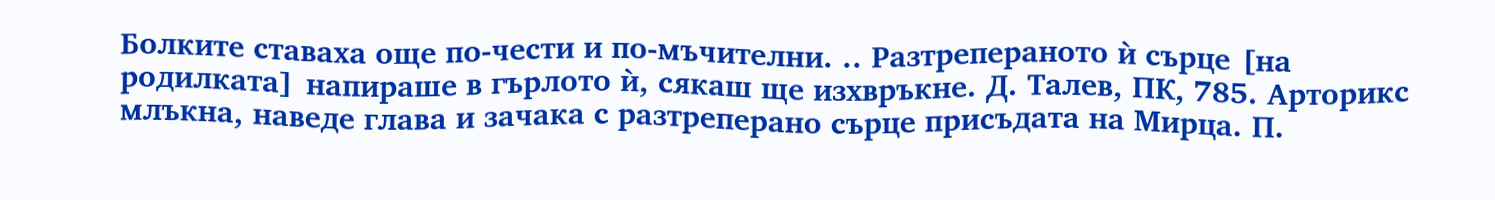Болките ставаха още по-чести и по-мъчителни. .. Разтрепераното ѝ сърце [на родилката] напираше в гърлото ѝ, сякаш ще изхвръкне. Д. Талев, ПК, 785. Арторикс млъкна, наведе глава и зачака с разтреперано сърце присъдата на Мирца. П.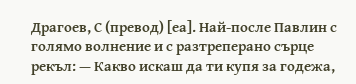Драгоев, С (превод) [еа]. Най-после Павлин с голямо волнение и с разтреперано сърце рекъл: — Какво искаш да ти купя за годежа,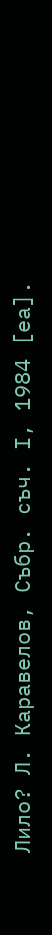Лило? Л. Каравелов, Събр. съч. I, 1984 [еа].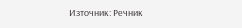Източник: Речник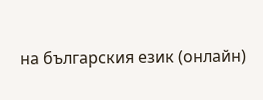на българския език (онлайн)